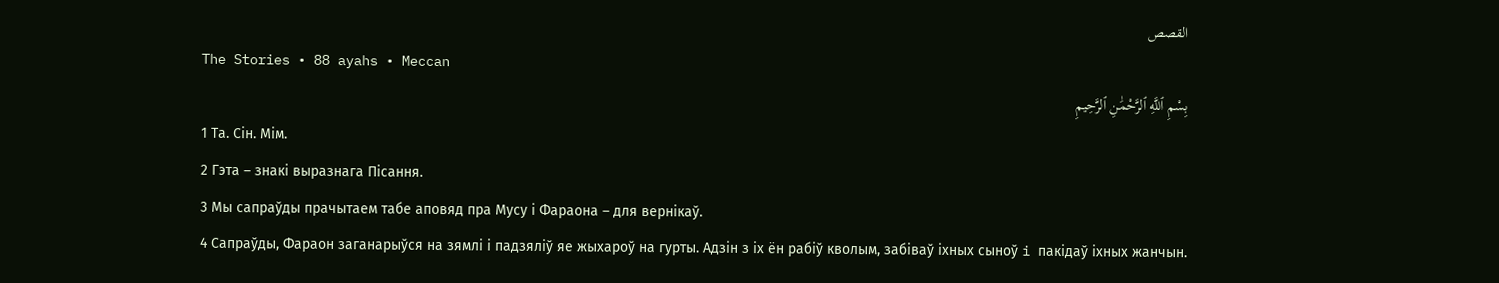القصص
The Stories • 88 ayahs • Meccan
بِسْمِ ٱللَّهِ ٱلرَّحْمَٰنِ ٱلرَّحِيمِ
1 Та. Сiн. Мім.
2 Гэта – знакі выразнага Пісання.
3 Мы сапраўды прачытаем табе аповяд пра Мусу і Фараона – для вернікаў.
4 Сапраўды, Фараон заганарыўся на зямлі і падзяліў яе жыхароў на гурты. Адзін з іх ён рабіў кволым, забіваў іхных сыноў i пакідаў іхных жанчын.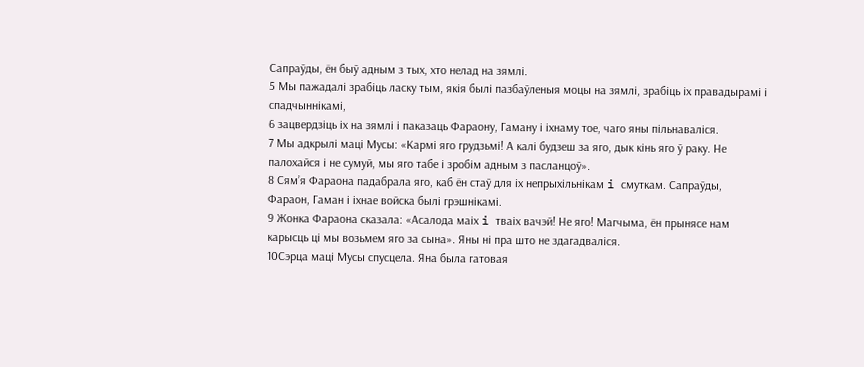Сапраўды, ён быў адным з тых, хто нелад на зямлі.
5 Мы пажадалі зрабіць ласку тым, якія былі пазбаўленыя моцы на зямлі, зрабіць іх правадырамі і спадчыннікамі,
6 зацвердзіць іх на зямлі і паказаць Фараону, Гаману і іхнаму тое, чаго яны пільнаваліся.
7 Мы адкрылі маці Мусы: «Кармі яго грудзьмі! А калі будзеш за яго, дык кінь яго ў раку. Не палохайся і не сумуй, мы яго табе і зробім адным з пасланцоў».
8 Сям’я Фараона падабрала яго, каб ён стаў для іх непрыхільнікам i смуткам. Сапраўды, Фараон, Гаман і іхнае войска былі грэшнікамі.
9 Жонка Фараона сказала: «Асалода маіх i тваіх вачэй! Не яго! Магчыма, ён прынясе нам карысць ці мы возьмем яго за сына». Яны ні пра што не здагадваліся.
10Сэрца маці Мусы спусцела. Яна была гатовая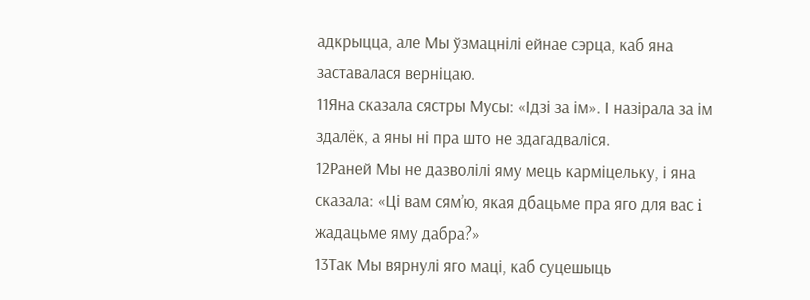адкрыцца, але Мы ўзмацнілі ейнае сэрца, каб яна заставалася верніцаю.
11Яна сказала сястры Мусы: «Ідзі за ім». І назірала за ім здалёк, а яны ні пра што не здагадваліся.
12Раней Мы не дазволілі яму мець карміцельку, і яна сказала: «Ці вам сям’ю, якая дбацьме пра яго для вас i жадацьме яму дабра?»
13Так Мы вярнулі яго маці, каб суцешыць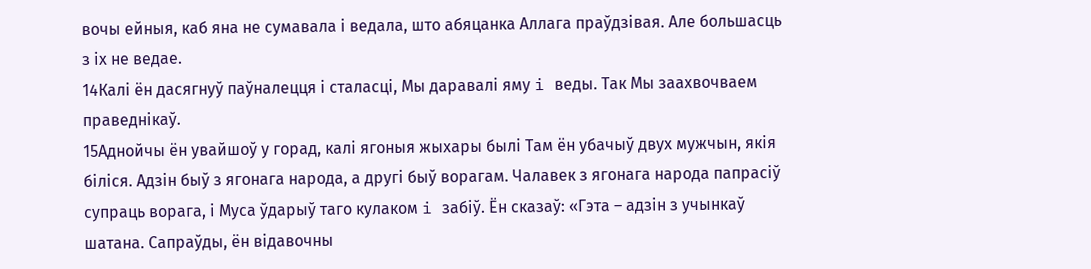вочы ейныя, каб яна не сумавала і ведала, што абяцанка Аллага праўдзівая. Але большасць з іх не ведае.
14Калі ён дасягнуў паўналецця і сталасці, Мы даравалі яму i веды. Так Мы заахвочваем праведнікаў.
15Аднойчы ён увайшоў у горад, калі ягоныя жыхары былі Там ён убачыў двух мужчын, якія біліся. Адзін быў з ягонага народа, а другі быў ворагам. Чалавек з ягонага народа папрасіў супраць ворага, і Муса ўдарыў таго кулаком i забіў. Ён сказаў: «Гэта – адзін з учынкаў шатана. Сапраўды, ён відавочны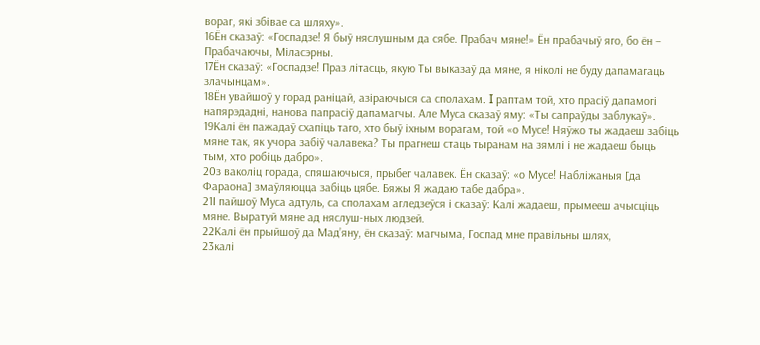вораг, які збівае са шляху».
16Ён сказаў: «Госпадзе! Я быў няслушным да сябе. Прабач мяне!» Ён прабачыў яго, бо ён – Прабачаючы, Міласэрны.
17Ён сказаў: «Госпадзе! Праз літасць, якую Ты выказаў да мяне, я ніколі не буду дапамагаць злачынцам».
18Ён увайшоў у горад раніцай, азіраючыся са сполахам. I раптам той, хто прасіў дапамогі напярэдадні, нанова папрасіў дапамагчы. Але Муса сказаў яму: «Ты сапраўды заблукаў».
19Калі ён пажадаў схапіць таго, хто быў іхным ворагам, той «о Мусе! Няўжо ты жадаеш забіць мяне так, як учора забіў чалавека? Ты прагнеш стаць тыранам на зямлі і не жадаеш быць тым, хто робіць дабро».
20з ваколіц горада, спяшаючыся, прыбег чалавек. Ён сказаў: «о Мусе! Набліжаныя [да Фараона] змаўляюцца забіць цябе. Бяжы Я жадаю табе дабра».
21І пайшоў Муса адтуль, са сполахам агледзеўся і сказаў: Калі жадаеш, прымееш ачысціць мяне. Выратуй мяне ад няслуш-ных людзей.
22Калі ён прыйшоў да Мад’яну, ён сказаў: магчыма, Госпад мне правільны шлях,
23калі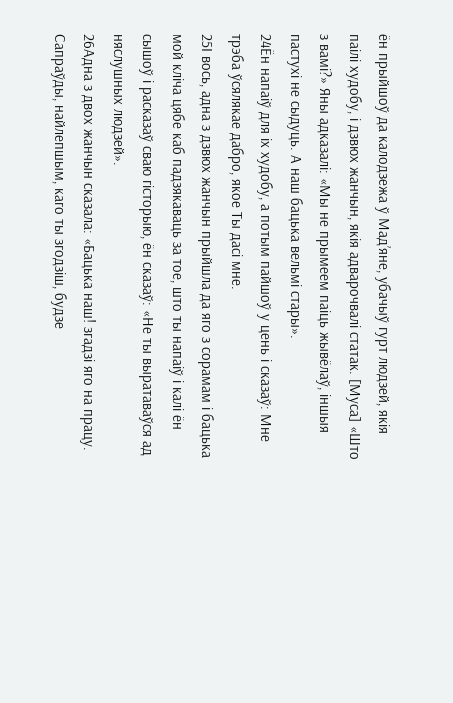ён прыйшоў да калодзежа ў Мад’яне, убачыў гурт людзей, якія паілі худобу, і дзвюх жанчын, якія адварочвалі статак. [Муса] «Што з вамі?» Яны адказалі: «Мы не прымеем паіць жывёлаў, іншыя пастухі не сыдуць. А наш бацька вельмі стары».
24Ён напаіў для іх худобу, а потым пайшоў у цень і сказаў: Мне трэба ўсялякае дабро, якое Ты дасі мне.
25І вось, адна з дзвюх жанчын прыйшла да яго з сорамам і бацька мой кліча цябе каб падзякаваць за тое, што ты напаіў і калі ён сышоў і расказаў сваю гісторыю, ён сказаў: «Не ты выратаваўся ад няслушных людзей».
26Адна з двох жанчын сказала: «Бацька наш! згадзі яго на працу. Сапраўды, найлепшым, каго ты згодзіш, будзе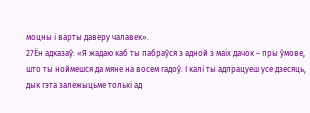моцны і варты даверу чалавек».
27Ён адказаў: «Я жадаю каб ты пабраўся з адной з маіх дачок – пры ўмове, што ты ноймешся да мяне на восем гадоў. І калі ты адпрацуеш усе дзесяць, дык гэта залежыцьме толькі ад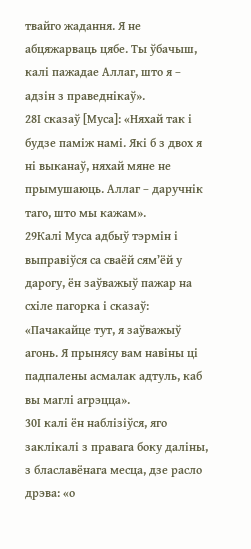твайго жадання. Я не абцяжарваць цябе. Ты ўбачыш, калі пажадае Аллаг, што я – адзін з праведнікаў».
28І сказаў [Муса]: «Няхай так і будзе паміж намі. Які б з двох я ні выканаў, няхай мяне не прымушаюць. Аллаг – даручнік таго, што мы кажам».
29Калі Муса адбыў тэрмін і выправіўся са сваёй сям’ёй у дарогу, ён заўважыў пажар на схіле пагорка і сказаў: «Пачакайце тут, я заўважыў агонь. Я прынясу вам навіны ці падпалены асмалак адтуль, каб вы маглі агрэцца».
30І калі ён наблізіўся, яго заклікалі з правага боку даліны, з блаславёнага месца, дзе расло дрэва: «о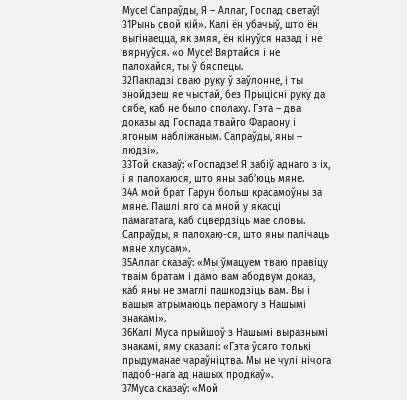Мусе! Сапраўды, Я – Аллаг, Госпад светаў!
31Рынь свой кій». Калі ён убачыў, што ён выгінаецца, як змяя, ён кінуўся назад і не вярнуўся. «о Мусе! Вяртайся і не палохайся, ты ў бяспецы.
32Пакладзі сваю руку ў заўлонне, і ты знойдзеш яе чыстай, без Прыцісні руку да сябе, каб не было сполаху. Гэта – два доказы ад Госпада твайго Фараону і ягоным набліжаным. Сапраўды, яны – людзі».
33Той сказаў: «Госпадзе! Я забіў аднаго з іх, і я палохаюся, што яны заб’юць мяне.
34А мой брат Гарун больш красамоўны за мяне. Пашлі яго са мной у якасці памагатага, каб сцвердзіць мае словы. Сапраўды, я палохаю-ся, што яны палічаць мяне хлусам».
35Аллаг сказаў: «Мы ўмацуем тваю правіцу тваім братам і дамо вам абодвум доказ, каб яны не змаглі пашкодзіць вам. Вы і вашыя атрымаюць перамогу з Нашымі знакамі».
36Калі Муса прыйшоў з Нашымі выразнымі знакамі, яму сказалі: «Гэта ўсяго толькі прыдуманае чараўніцтва. Мы не чулі нічога падоб-нага ад нашых продкаў».
37Муса сказаў: «Мой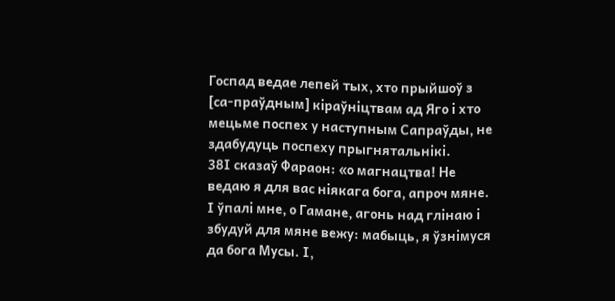Госпад ведае лепей тых, хто прыйшоў з [са-праўдным] кіраўніцтвам ад Яго і хто мецьме поспех у наступным Сапраўды, не здабудуць поспеху прыгнятальнікі.
38І сказаў Фараон: «о магнацтва! Не ведаю я для вас ніякага бога, апроч мяне. І ўпалі мне, о Гамане, агонь над глінаю і збудуй для мяне вежу: мабыць, я ўзнімуся да бога Мусы. І,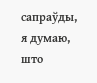сапраўды, я думаю, што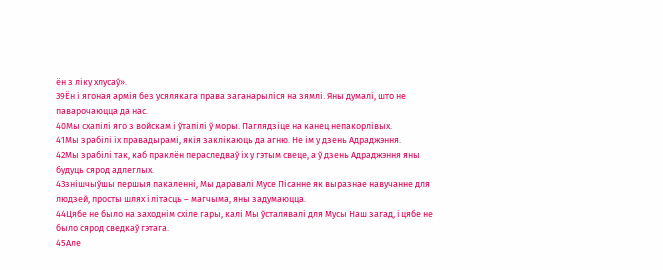ён з ліку хлусаў».
39Ён і ягоная армія без усялякага права заганарыліся на зямлі. Яны думалі, што не паварочаюцца да нас.
40Мы схапілі яго з войскам і ўтапілі ў моры. Паглядзіце на канец непакорлівых.
41Мы зрабілі іх правадырамі, якія заклікаюць да агню. Не ім у дзень Адраджэння.
42Мы зрабілі так, каб праклён пераследваў іх у гэтым свеце, а ў дзень Адраджэння яны будуць сярод адлеглых.
43знішчыўшы першыя пакаленні, Мы даравалі Мусе Пісанне як выразнае навучанне для людзей, просты шлях i літасць – магчыма, яны задумаюцца.
44Цябе не было на заходнім схіле гары, калі Мы ўсталявалі для Мусы Наш загад, i цябе не было сярод сведкаў гэтага.
45Але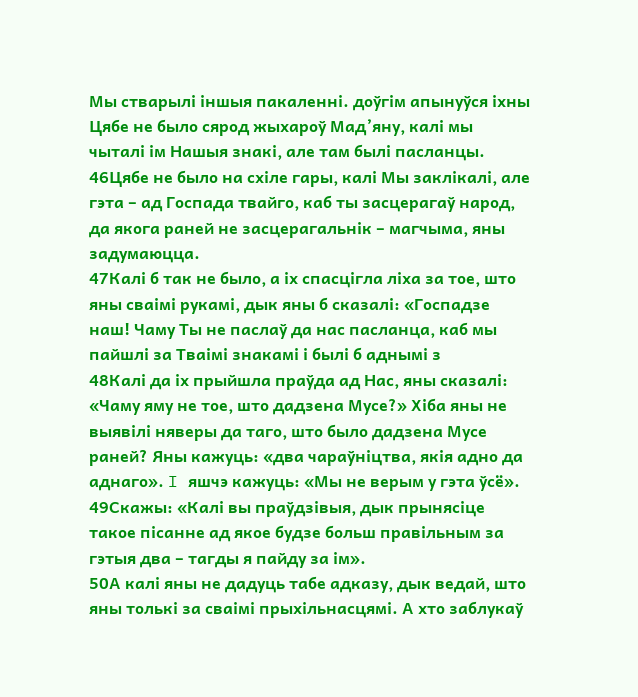Мы стварылі іншыя пакаленні. доўгім апынуўся іхны Цябе не было сярод жыхароў Мад’яну, калі мы чыталі ім Нашыя знакі, але там былі пасланцы.
46Цябе не было на схіле гары, калі Мы заклікалі, але гэта – ад Госпада твайго, каб ты засцерагаў народ, да якога раней не засцерагальнік – магчыма, яны задумаюцца.
47Калі б так не было, а іх спасцігла ліха за тое, што яны сваімі рукамі, дык яны б сказалі: «Госпадзе наш! Чаму Ты не паслаў да нас пасланца, каб мы пайшлі за Тваімі знакамі і былі б аднымі з
48Калі да іх прыйшла праўда ад Нас, яны сказалі: «Чаму яму не тое, што дадзена Мусе?» Хіба яны не выявілі няверы да таго, што было дадзена Мусе раней? Яны кажуць: «два чараўніцтва, якія адно да аднаго». I яшчэ кажуць: «Мы не верым у гэта ўсё».
49Скажы: «Калі вы праўдзівыя, дык прынясіце такое пісанне ад якое будзе больш правільным за гэтыя два – тагды я пайду за ім».
50А калі яны не дадуць табе адказу, дык ведай, што яны толькі за сваімі прыхільнасцямі. А хто заблукаў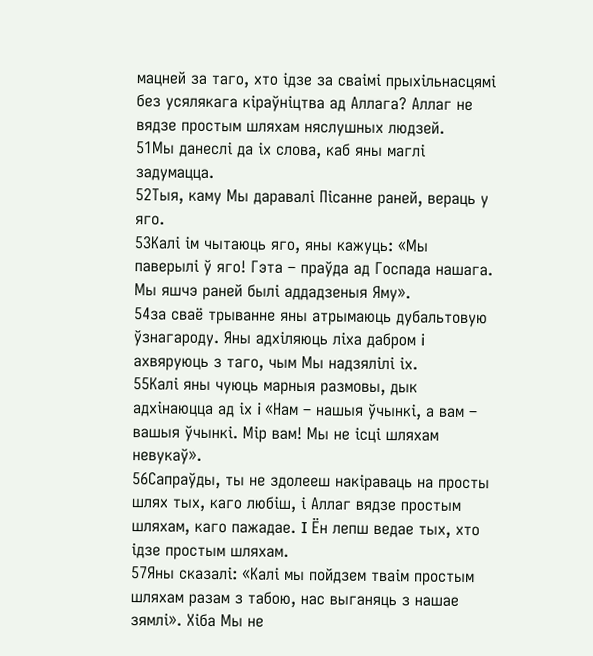мацней за таго, хто ідзе за сваімі прыхільнасцямі без усялякага кіраўніцтва ад Аллага? Аллаг не вядзе простым шляхам няслушных людзей.
51Мы данеслі да іх слова, каб яны маглі задумацца.
52Тыя, каму Мы даравалі Пісанне раней, вераць у яго.
53Калі ім чытаюць яго, яны кажуць: «Мы паверылі ў яго! Гэта – праўда ад Госпада нашага. Мы яшчэ раней былі аддадзеныя Яму».
54за сваё трыванне яны атрымаюць дубальтовую ўзнагароду. Яны адхіляюць ліха дабром i ахвяруюць з таго, чым Мы надзялілі іх.
55Калі яны чуюць марныя размовы, дык адхінаюцца ад іх i «Нам – нашыя ўчынкі, а вам – вашыя ўчынкі. Мір вам! Мы не ісці шляхам невукаў».
56Сапраўды, ты не здолееш накіраваць на просты шлях тых, каго любіш, і Аллаг вядзе простым шляхам, каго пажадае. I Ён лепш ведае тых, хто ідзе простым шляхам.
57Яны сказалі: «Калі мы пойдзем тваім простым шляхам разам з табою, нас выганяць з нашае зямлі». Хіба Мы не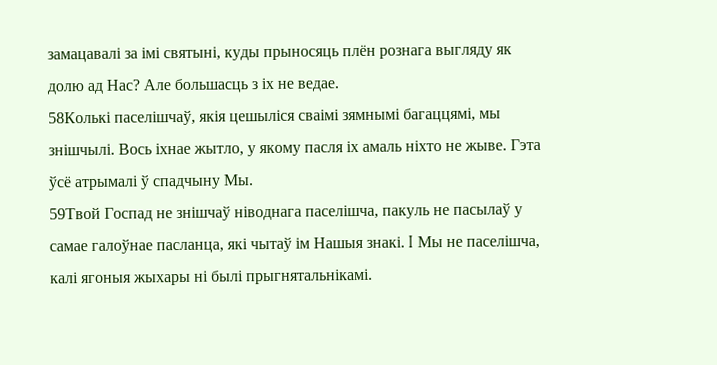замацавалі за імі святыні, куды прыносяць плён рознага выгляду як долю ад Нас? Але большасць з іх не ведае.
58Колькі паселішчаў, якія цешыліся сваімі зямнымі багаццямі, мы знішчылі. Вось іхнае жытло, у якому пасля іх амаль ніхто не жыве. Гэта ўсё атрымалі ў спадчыну Мы.
59Твой Госпад не знішчаў ніводнага паселішча, пакуль не пасылаў у самае галоўнае пасланца, які чытаў ім Нашыя знакі. I Мы не паселішча, калі ягоныя жыхары ні былі прыгнятальнікамі.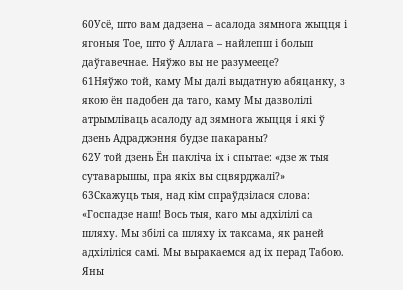60Усё, што вам дадзена – асалода зямнога жыцця і ягоныя Тое, што ў Аллага – найлепш і больш даўгавечнае. Няўжо вы не разумееце?
61Няўжо той, каму Мы далі выдатную абяцанку, з якою ён падобен да таго, каму Мы дазволілі атрымліваць асалоду ад зямнога жыцця і які ў дзень Адраджэння будзе пакараны?
62У той дзень Ён пакліча іх i спытае: «дзе ж тыя сутаварышы, пра якіх вы сцвярджалі?»
63Скажуць тыя, над кім спраўдзілася слова: «Госпадзе наш! Вось тыя, каго мы адхілілі са шляху. Мы збілі са шляху іх таксама, як раней адхіліліся самі. Мы выракаемся ад іх перад Табою. Яны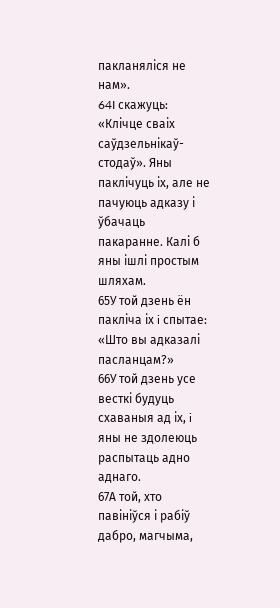пакланяліся не нам».
64I скажуць: «Клічце сваіх саўдзельнікаў-стодаў». Яны паклічуць іх, але не пачуюць адказу і ўбачаць пакаранне. Калі б яны ішлі простым шляхам.
65У той дзень ён пакліча іх i спытае: «Што вы адказалі пасланцам?»
66У той дзень усе весткі будуць схаваныя ад іх, i яны не здолеюць распытаць адно аднаго.
67А той, хто павініўся і рабіў дабро, магчыма,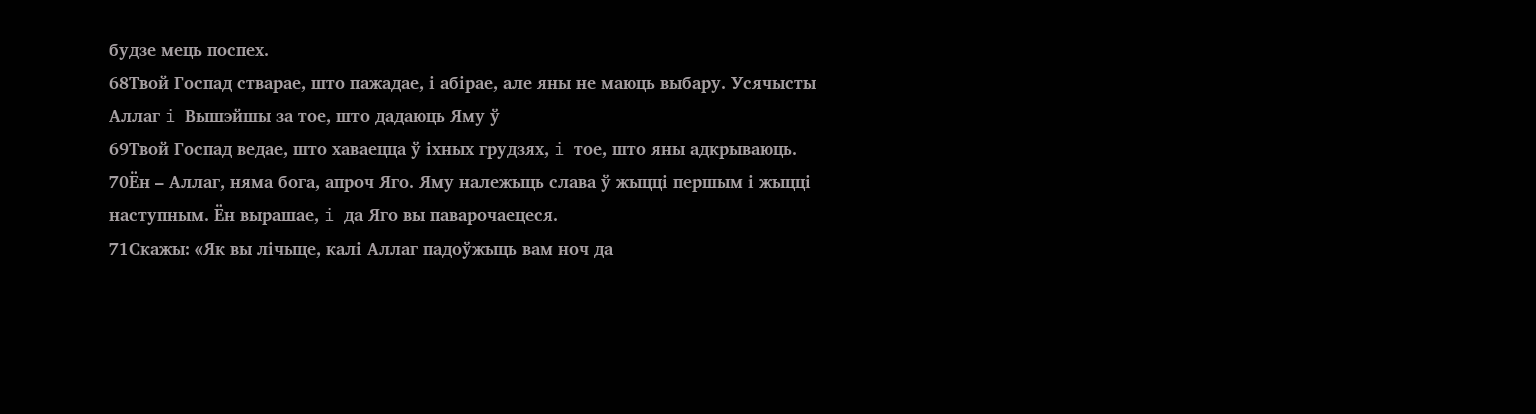будзе мець поспех.
68Твой Госпад стварае, што пажадае, і абірае, але яны не маюць выбару. Усячысты Аллаг i Вышэйшы за тое, што дадаюць Яму ў
69Твой Госпад ведае, што хаваецца ў іхных грудзях, i тое, што яны адкрываюць.
70Ён – Аллаг, няма бога, апроч Яго. Яму належыць слава ў жыцці першым і жыцці наступным. Ён вырашае, i да Яго вы паварочаецеся.
71Скажы: «Як вы лічыце, калі Аллаг падоўжыць вам ноч да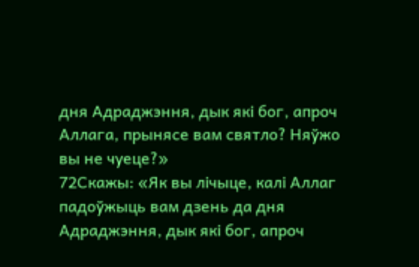дня Адраджэння, дык які бог, апроч Аллага, прынясе вам святло? Няўжо вы не чуеце?»
72Скажы: «Як вы лічыце, калі Аллаг падоўжыць вам дзень да дня Адраджэння, дык які бог, апроч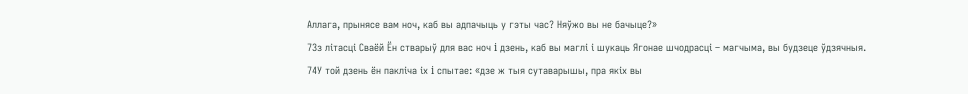Аллага, прынясе вам ноч, каб вы адпачыць у гэты час? Няўжо вы не бачыце?»
73з літасці Сваёй Ён стварыў для вас ноч i дзень, каб вы маглі і шукаць Ягонае шчодрасці – магчыма, вы будзеце ўдзячныя.
74У той дзень ён пакліча іх i спытае: «дзе ж тыя сутаварышы, пра якіх вы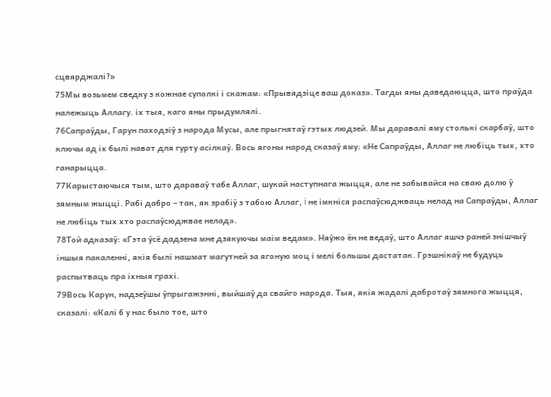сцвярджалі?»
75Мы возьмем сведку з кожнае суполкі і скажам: «Прывядзіце ваш доказ». Тагды яны даведаюцца, што праўда належыць Аллагу. іх тыя, каго яны прыдумлялі.
76Сапраўды, Гарун паходзіў з народа Мусы, але прыгнятаў гэтых людзей. Мы даравалі яму столькі скарбаў, што ключы ад іх былі нават для гурту асілкаў. Вось ягоны народ сказаў яму: «Не Сапраўды, Аллаг не любіць тых, хто ганарыцца.
77Карыстаючыся тым, што дараваў табе Аллаг, шукай наступнага жыцця, але не забывайся на сваю долю ў зямным жыцці. Рабі дабро – так, як зрабіў з табою Аллаг, i не імкніся распаўсюджваць нелад на Сапраўды, Аллаг не любіць тых хто распаўсюджвае нелад».
78Той адказаў: «Гэта ўсё дадзена мне дзякуючы маім ведам». Няўжо ён не ведаў, што Аллаг яшчэ раней знішчыў іншыя пакаленні, якія былі нашмат магутней за ягоную моц і мелі большы дастатак. Грэшнікаў не будуць распытваць пра іхныя грахі.
79Вось Карун, надзеўшы ўпрыгажэнні, выйшаў да свайго народа. Тыя, якія жадалі дабротаў зямнога жыцця, сказалі: «Калі б у нас было тое, што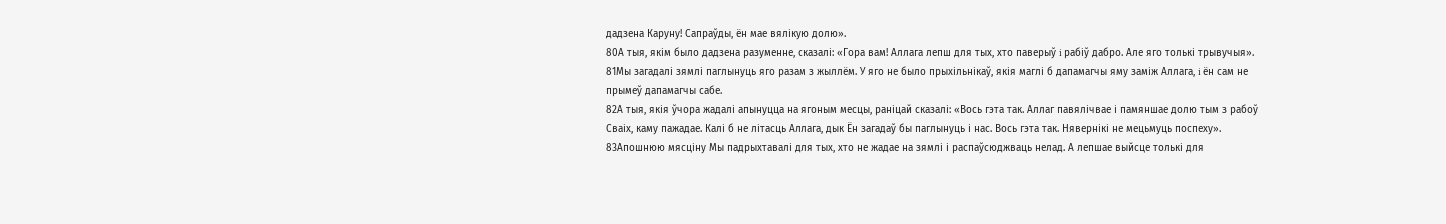дадзена Каруну! Сапраўды, ён мае вялікую долю».
80А тыя, якім было дадзена разуменне, сказалі: «Гора вам! Аллага лепш для тых, хто паверыў i рабіў дабро. Але яго толькі трывучыя».
81Мы загадалі зямлі паглынуць яго разам з жыллём. У яго не было прыхільнікаў, якія маглі б дапамагчы яму заміж Аллага, i ён сам не прымеў дапамагчы сабе.
82А тыя, якія ўчора жадалі апынуцца на ягоным месцы, раніцай сказалі: «Вось гэта так. Аллаг павялічвае і памяншае долю тым з рабоў Сваіх, каму пажадае. Калі б не літасць Аллага, дык Ён загадаў бы паглынуць і нас. Вось гэта так. Нявернікі не мецьмуць поспеху».
83Апошнюю мясціну Мы падрыхтавалі для тых, хто не жадае на зямлі і распаўсюджваць нелад. А лепшае выйсце толькі для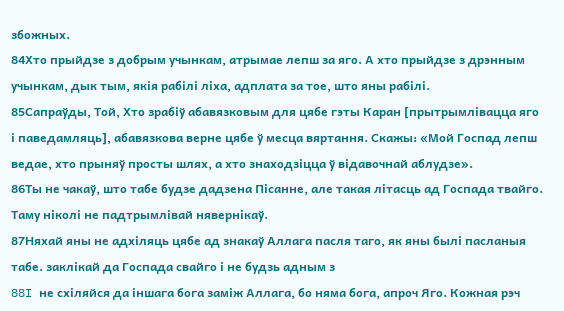збожных.
84Хто прыйдзе з добрым учынкам, атрымае лепш за яго. А хто прыйдзе з дрэнным учынкам, дык тым, якія рабілі ліха, адплата за тое, што яны рабілі.
85Сапраўды, Той, Хто зрабіў абавязковым для цябе гэты Каран [прытрымлівацца яго і паведамляць], абавязкова верне цябе ў месца вяртання. Скажы: «Мой Госпад лепш ведае, хто прыняў просты шлях, а хто знаходзіцца ў відавочнай аблудзе».
86Ты не чакаў, што табе будзе дадзена Пісанне, але такая літасць ад Госпада твайго. Таму ніколі не падтрымлівай нявернікаў.
87Няхай яны не адхіляць цябе ад знакаў Аллага пасля таго, як яны былі пасланыя табе. заклікай да Госпада свайго і не будзь адным з
88I не схіляйся да іншага бога заміж Аллага, бо няма бога, апроч Яго. Кожная рэч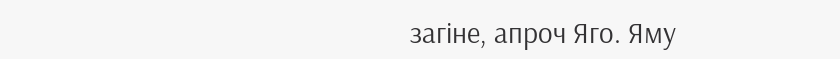загіне, апроч Яго. Яму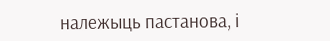належыць пастанова, і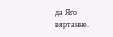да Яго вяртанне.